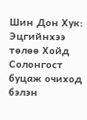Шин Дон Хук:
Эцгийнхээ төлөө Хойд Солонгост буцаж очиход бэлэн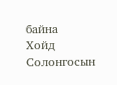байна
Хойд Солонгосын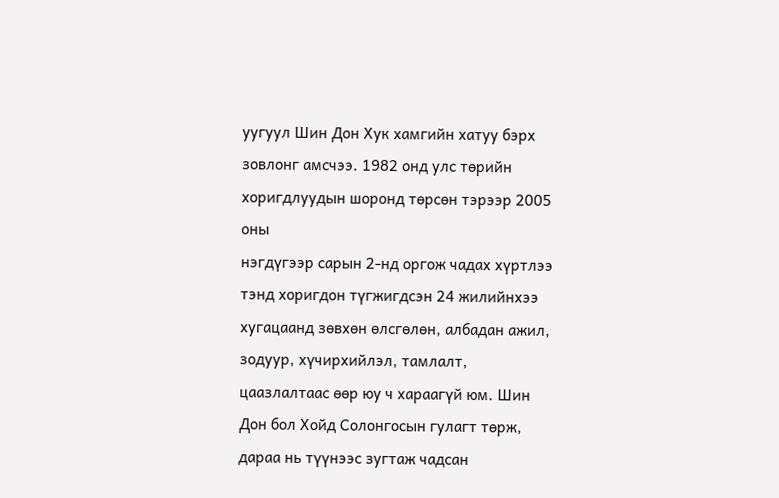уугуул Шин Дон Хук хамгийн хатуу бэрх
зовлонг амсчээ. 1982 онд улс төрийн хоригдлуудын шоронд төрсөн тэрээр 2005 оны
нэгдүгээр сарын 2-нд оргож чадах хүртлээ тэнд хоригдон түгжигдсэн 24 жилийнхээ
хугацаанд зөвхөн өлсгөлөн, албадан ажил, зодуур, хүчирхийлэл, тамлалт,
цаазлалтаас өөр юу ч хараагүй юм. Шин Дон бол Хойд Солонгосын гулагт төрж,
дараа нь түүнээс зугтаж чадсан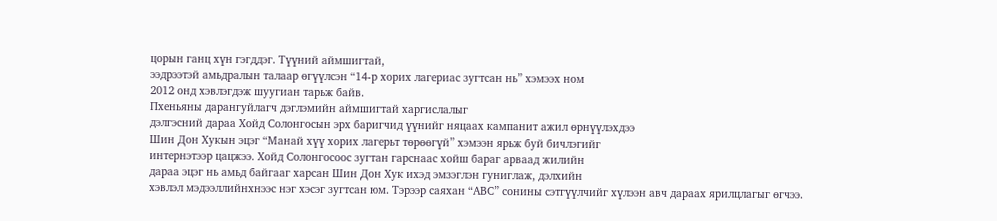цорын ганц хүн гэгддэг. Түүний аймшигтай,
ээдрээтэй амьдралын талаар өгүүлсэн “14-р хорих лагериас зугтсан нь” хэмээх ном
2012 онд хэвлэгдэж шуугиан тарьж байв.
Пхеньяны дарангуйлагч дэглэмийн аймшигтай харгислалыг
дэлгэсний дараа Хойд Солонгосын эрх баригчид үүнийг няцаах кампанит ажил өрнүүлэхдээ
Шин Дон Хукын эцэг “Манай хүү хорих лагерьт төрөөгүй” хэмээн ярьж буй бичлэгийг
интернэтээр цацжээ. Хойд Солонгосоос зугтан гарснаас хойш бараг арваад жилийн
дараа эцэг нь амьд байгааг харсан Шин Дон Хук ихэд эмзэглэн гуниглаж, дэлхийн
хэвлэл мэдээллийнхнээс нэг хэсэг зугтсан юм. Тэрээр саяхан “АВС” сонины сэтгүүлчийг хүлээн авч дараах ярилцлагыг өгчээ.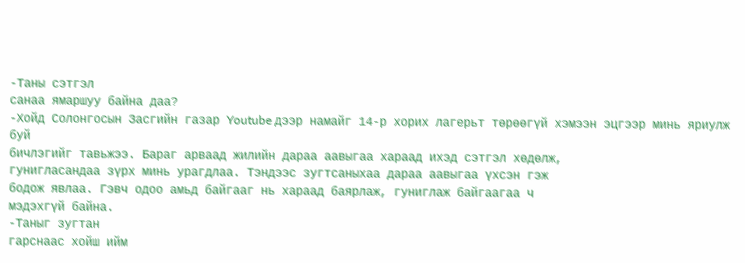-Таны сэтгэл
санаа ямаршуу байна даа?
-Хойд Солонгосын Засгийн газар Youtube дээр намайг 14-р хорих лагерьт төрөөгүй хэмээн эцгээр минь яриулж буй
бичлэгийг тавьжээ. Бараг арваад жилийн дараа аавыгаа хараад ихэд сэтгэл хөдөлж,
гунигласандаа зүрх минь урагдлаа. Тэндээс зугтсаныхаа дараа аавыгаа үхсэн гэж
бодож явлаа. Гэвч одоо амьд байгааг нь хараад баярлаж, гуниглаж байгаагаа ч
мэдэхгүй байна.
-Таныг зугтан
гарснаас хойш ийм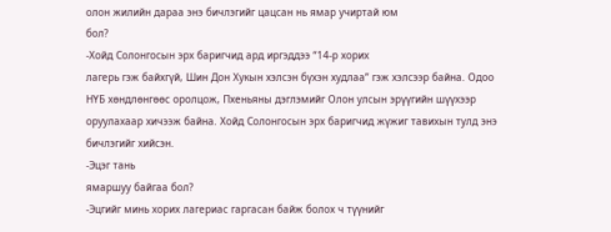олон жилийн дараа энэ бичлэгийг цацсан нь ямар учиртай юм
бол?
-Хойд Солонгосын эрх баригчид ард иргэддээ “14-р хорих
лагерь гэж байхгүй, Шин Дон Хукын хэлсэн бүхэн худлаа” гэж хэлсээр байна. Одоо
НҮБ хөндлөнгөөс оролцож, Пхеньяны дэглэмийг Олон улсын эрүүгийн шүүхээр
оруулахаар хичээж байна. Хойд Солонгосын эрх баригчид жүжиг тавихын тулд энэ
бичлэгийг хийсэн.
-Эцэг тань
ямаршуу байгаа бол?
-Эцгийг минь хорих лагериас гаргасан байж болох ч түүнийг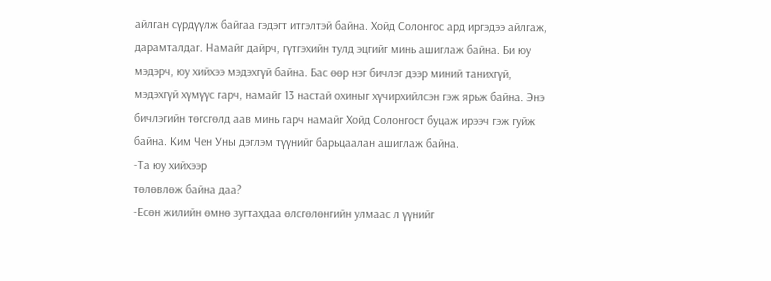айлган сүрдүүлж байгаа гэдэгт итгэлтэй байна. Хойд Солонгос ард иргэдээ айлгаж,
дарамталдаг. Намайг дайрч, гүтгэхийн тулд эцгийг минь ашиглаж байна. Би юу
мэдэрч, юу хийхээ мэдэхгүй байна. Бас өөр нэг бичлэг дээр миний танихгүй,
мэдэхгүй хүмүүс гарч, намайг 13 настай охиныг хүчирхийлсэн гэж ярьж байна. Энэ
бичлэгийн төгсгөлд аав минь гарч намайг Хойд Солонгост буцаж ирээч гэж гуйж
байна. Ким Чен Уны дэглэм түүнийг барьцаалан ашиглаж байна.
-Та юу хийхээр
төлөвлөж байна даа?
-Есөн жилийн өмнө зугтахдаа өлсгөлөнгийн улмаас л үүнийг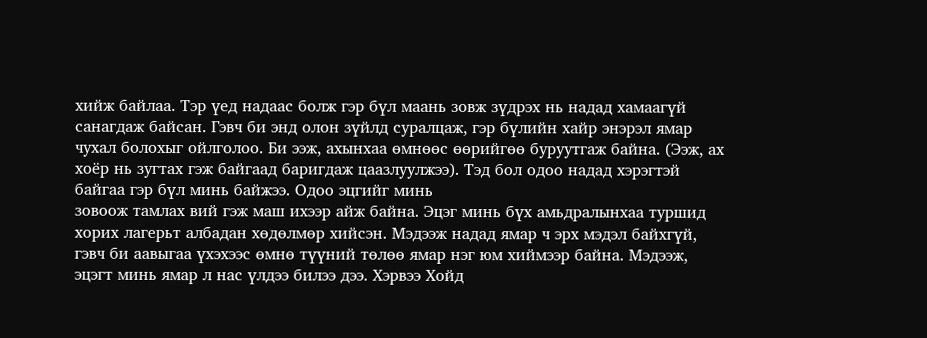хийж байлаа. Тэр үед надаас болж гэр бүл маань зовж зүдрэх нь надад хамаагүй
санагдаж байсан. Гэвч би энд олон зүйлд суралцаж, гэр бүлийн хайр энэрэл ямар
чухал болохыг ойлголоо. Би ээж, ахынхаа өмнөөс өөрийгөө буруутгаж байна. (Ээж, ах хоёр нь зугтах гэж байгаад баригдаж цаазлуулжээ). Тэд бол одоо надад хэрэгтэй байгаа гэр бүл минь байжээ. Одоо эцгийг минь
зовоож тамлах вий гэж маш ихээр айж байна. Эцэг минь бүх амьдралынхаа туршид
хорих лагерьт албадан хөдөлмөр хийсэн. Мэдээж надад ямар ч эрх мэдэл байхгүй,
гэвч би аавыгаа үхэхээс өмнө түүний төлөө ямар нэг юм хиймээр байна. Мэдээж,
эцэгт минь ямар л нас үлдээ билээ дээ. Хэрвээ Хойд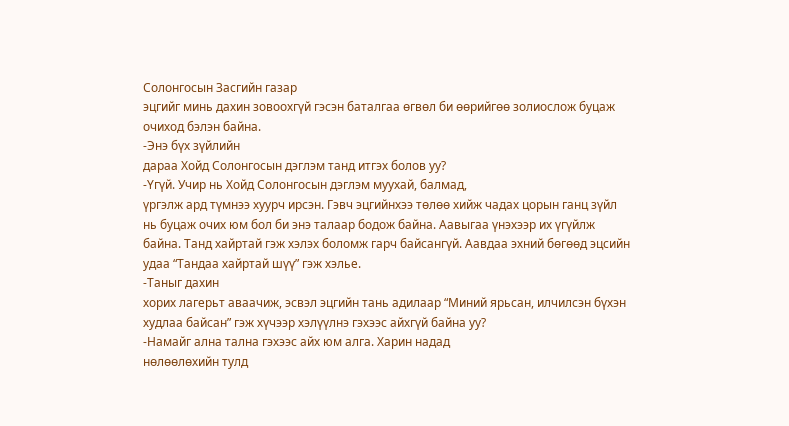Солонгосын Засгийн газар
эцгийг минь дахин зовоохгүй гэсэн баталгаа өгвөл би өөрийгөө золиослож буцаж
очиход бэлэн байна.
-Энэ бүх зүйлийн
дараа Хойд Солонгосын дэглэм танд итгэх болов уу?
-Үгүй. Учир нь Хойд Солонгосын дэглэм муухай, балмад,
үргэлж ард түмнээ хуурч ирсэн. Гэвч эцгийнхээ төлөө хийж чадах цорын ганц зүйл
нь буцаж очих юм бол би энэ талаар бодож байна. Аавыгаа үнэхээр их үгүйлж
байна. Танд хайртай гэж хэлэх боломж гарч байсангүй. Аавдаа эхний бөгөөд эцсийн
удаа “Тандаа хайртай шүү” гэж хэлье.
-Таныг дахин
хорих лагерьт аваачиж, эсвэл эцгийн тань адилаар “Миний ярьсан, илчилсэн бүхэн
худлаа байсан” гэж хүчээр хэлүүлнэ гэхээс айхгүй байна уу?
-Намайг ална тална гэхээс айх юм алга. Харин надад
нөлөөлөхийн тулд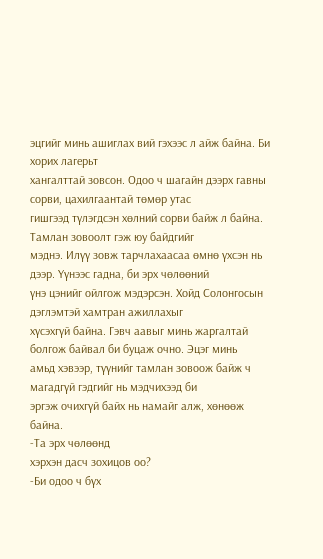эцгийг минь ашиглах вий гэхээс л айж байна. Би хорих лагерьт
хангалттай зовсон. Одоо ч шагайн дээрх гавны сорви, цахилгаантай төмөр утас
гишгээд түлэгдсэн хөлний сорви байж л байна. Тамлан зовоолт гэж юу байдгийг
мэднэ. Илүү зовж тарчлахаасаа өмнө үхсэн нь дээр. Үүнээс гадна, би эрх чөлөөний
үнэ цэнийг ойлгож мэдэрсэн. Хойд Солонгосын дэглэмтэй хамтран ажиллахыг
хүсэхгүй байна. Гэвч аавыг минь жаргалтай болгож байвал би буцаж очно. Эцэг минь
амьд хэвээр, түүнийг тамлан зовоож байж ч магадгүй гэдгийг нь мэдчихээд би
эргэж очихгүй байх нь намайг алж, хөнөөж байна.
-Та эрх чөлөөнд
хэрхэн дасч зохицов оо?
-Би одоо ч бүх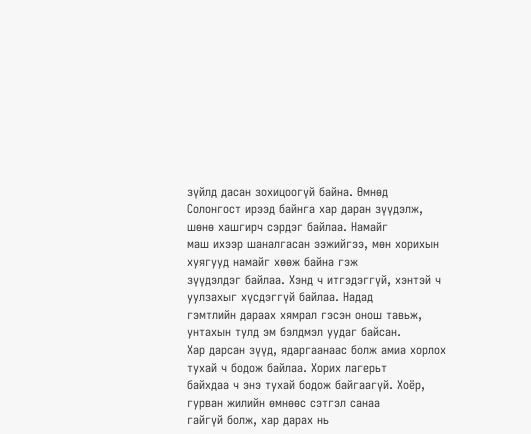зүйлд дасан зохицоогүй байна. Өмнөд
Солонгост ирээд байнга хар даран зүүдэлж, шөнө хашгирч сэрдэг байлаа. Намайг
маш ихээр шаналгасан ээжийгээ, мөн хорихын хуягууд намайг хөөж байна гэж
зүүдэлдэг байлаа. Хэнд ч итгэдэггүй, хэнтэй ч уулзахыг хүсдэггүй байлаа. Надад
гэмтлийн дараах хямрал гэсэн онош тавьж, унтахын тулд эм бэлдмэл уудаг байсан.
Хар дарсан зүүд, ядаргаанаас болж амиа хорлох тухай ч бодож байлаа. Хорих лагерьт
байхдаа ч энэ тухай бодож байгаагүй. Хоёр, гурван жилийн өмнөөс сэтгэл санаа
гайгүй болж, хар дарах нь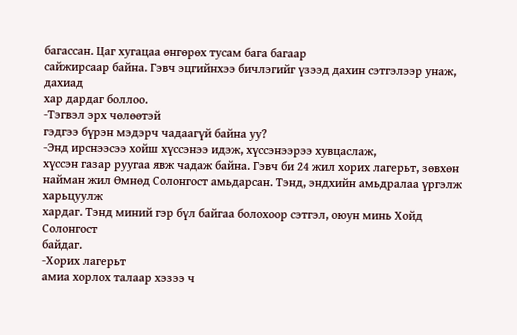багассан. Цаг хугацаа өнгөрөх тусам бага багаар
сайжирсаар байна. Гэвч эцгийнхээ бичлэгийг үзээд дахин сэтгэлээр унаж, дахиад
хар дардаг боллоо.
-Тэгвэл эрх чөлөөтэй
гэдгээ бүрэн мэдэрч чадаагүй байна уу?
-Энд ирснээсээ хойш хүссэнээ идэж, хүссэнээрээ хувцаслаж,
хүссэн газар руугаа явж чадаж байна. Гэвч би 24 жил хорих лагерьт, зөвхөн
найман жил Өмнөд Солонгост амьдарсан. Тэнд, эндхийн амьдралаа үргэлж харьцуулж
хардаг. Тэнд миний гэр бүл байгаа болохоор сэтгэл, оюун минь Хойд Солонгост
байдаг.
-Хорих лагерьт
амиа хорлох талаар хэзээ ч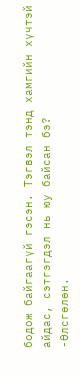бодож байгаагүй гэсэн. Тэгвэл тэнд хамгийн хүчтэй
айдас, сэтгэгдэл нь юу байсан бэ?
-Өлсгөлөн.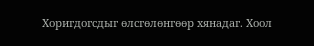Хоригдогсдыг өлсгөлөнгөөр хянадаг. Хоол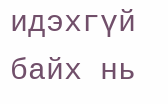идэхгүй байх нь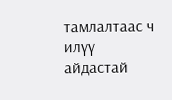тамлалтаас ч илүү айдастай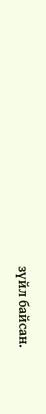зүйл байсан.